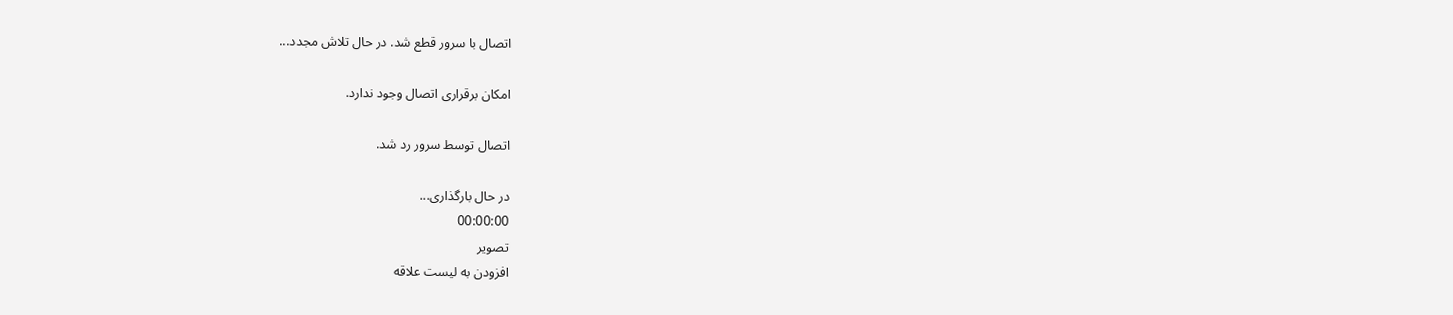اتصال با سرور قطع شد. در حال تلاش مجدد...

امکان برقراری اتصال وجود ندارد.

اتصال توسط سرور رد شد.

در حال بارگذاری...
00:00:00
تصویر
افزودن به لیست علاقه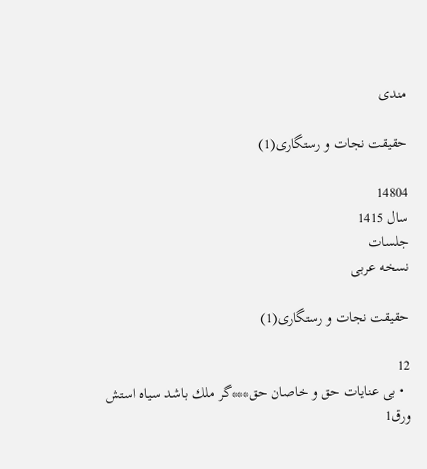مندی

حقیقت نجات و رستگاری(1)

14804
سال 1415
جلسات
نسخه عربی

حقیقت نجات و رستگاری(1)

12
  • بی عنایات حق و خاصان حق***گر ملك باشد سیاه استش ورق1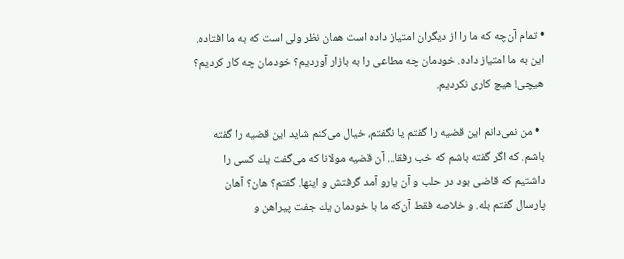• تمام آن‌چه كه ما را از دیگران امتیاز داده است همان نظر ولی است كه به ما افتاده. این به ما امتیاز داده. خودمان چه مطاعی را به بازار آوردیم؟ خودمان چه كار كردیم؟ هیچی! هیچ كاری نكردیم.

  • من نمی‌دانم این قضیه را گفتم یا نگفتم، خیال می‌كنم شاید این قضیه را گفته باشم. که اگر گفته باشم که خب رفقا... آن قضیه مولانا كه می‌گفت یك كسی را داشتیم كه قاضی بود در حلب و آن یارو آمد گرفتش و اینها. گفتم؟ هان؟ آهان پارسال گفتم بله. و خلاصه فقط آن‌كه ما با خودمان یك جفت پیراهن و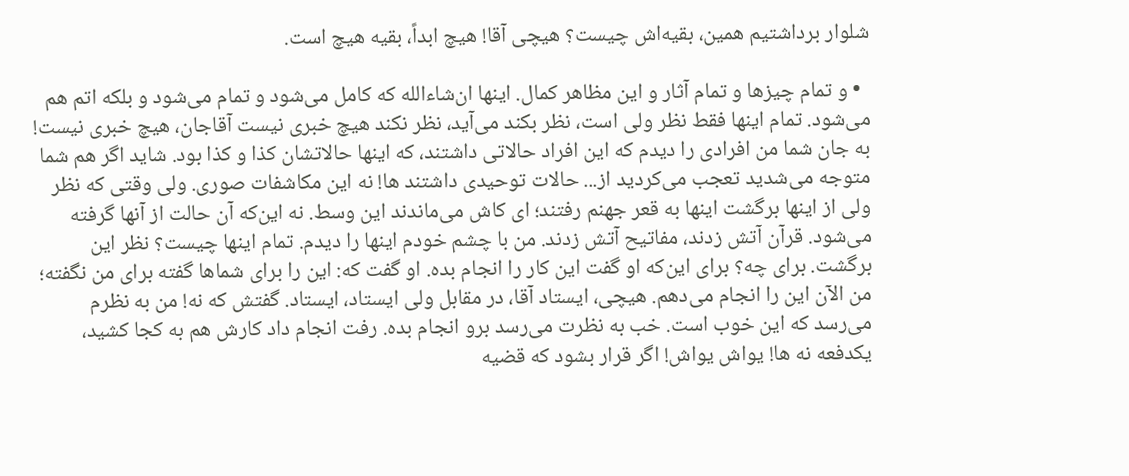شلوار برداشتیم همین، بقیه‌اش چیست؟ هیچی آقا! هیچ ابداً، بقیه هیچ است.

  • و تمام چیزها و تمام آثار و این مظاهر كمال. اینها ان‌شاءالله كه كامل می‌شود و تمام می‌شود و بلکه اتم هم می‌شود. تمام اینها فقط نظر ولی ‌است، نظر بكند می‌آید، نظر نكند هیچ خبری نیست آقاجان، هیچ خبری نیست! به جان شما من افرادی را دیدم كه این افراد حالاتی داشتند، كه اینها حالاتشان كذا و كذا بود. شاید اگر هم شما متوجه می‌شدید تعجب می‌كردید از... حالات توحیدی داشتند ها! نه این مكاشفات صوری. ولی وقتی كه نظر ولی از اینها برگشت اینها به قعر جهنم رفتند؛ ای كاش می‌ماندند این وسط. نه این‌كه آن حالت از آنها گرفته می‌‌شود. قرآن آتش زدند، مفاتیح آتش زدند. من با چشم خودم اینها را دیدم. تمام اینها چیست؟ نظر این برگشت. برای چه؟ برای این‌كه او گفت این كار را انجام بده. او گفت كه: این را برای شماها گفته برای من نگفته؛ من الآن این را انجام می‌دهم. هیچی، ایستاد آقا، در مقابل ولی ایستاد، ایستاد. گفتش كه نه! من به نظرم می‌رسد كه این خوب است. خب به نظرت می‌رسد برو انجام بده. رفت انجام داد کارش هم به کجا کشید، یكدفعه نه ها! یواش یواش! اگر قرار بشود كه قضیه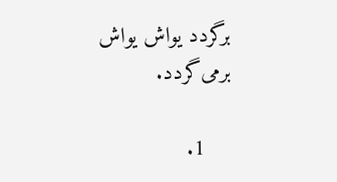برگردد یواش یواش برمی‌گردد.

    1.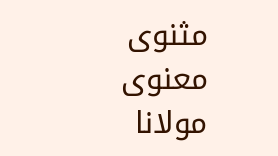مثنوی معنوی مولانا